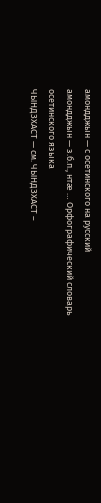амондджын — с осетинского на русский
амондджын — з.б.п., нтæ … Орфографический словарь осетинского языка
ЧЫНДЗХАСТ — см. ЧЫНДЗХАСТ –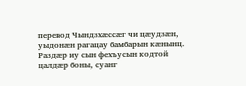перевод Чындзхæссæг чи цæудзæн, уыдонæн рагацау бамбарын кæнынц. Раздæр иу сын фехъусын кодтой цалдæр боны, суанг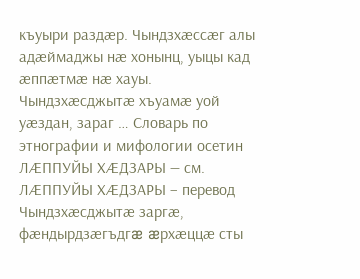къуыри раздæр. Чындзхæссæг алы адæймаджы нæ хонынц, уыцы кад æппæтмæ нæ хауы. Чындзхæсджытæ хъуамæ уой уæздан, зараг … Словарь по этнографии и мифологии осетин
ЛÆППУЙЫ ХÆДЗАРЫ — см. ЛÆППУЙЫ ХÆДЗАРЫ – перевод Чындзхæсджытæ заргæ, фæндырдзæгъдгæ æрхæццæ сты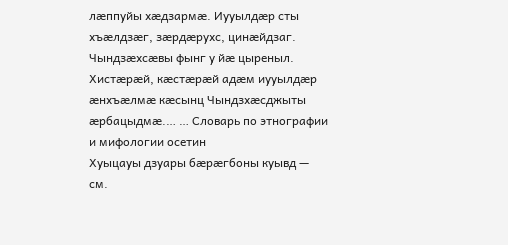лæппуйы хæдзармæ. Иууылдæр сты хъæлдзæг, зæрдæрухс, цинæйдзаг. Чындзæхсæвы фынг у йæ цыреныл. Хистæрæй, кæстæрæй адæм иууылдæр æнхъæлмæ кæсынц Чындзхæсджыты æрбацыдмæ.… … Словарь по этнографии и мифологии осетин
Хуыцауы дзуары бæрæгбоны куывд — см.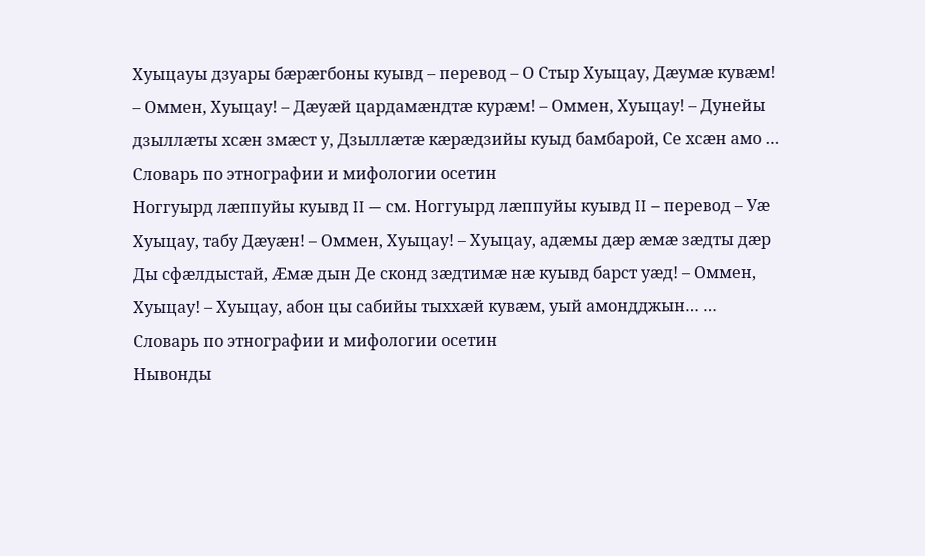Хуыцауы дзуары бæрæгбоны куывд – перевод – О Стыр Хуыцау, Дæумæ кувæм! – Оммен, Хуыцау! – Дæуæй цардамæндтæ курæм! – Оммен, Хуыцау! – Дунейы дзыллæты хсæн змæст у, Дзыллæтæ кæрæдзийы куыд бамбарой, Се хсæн амо … Словарь по этнографии и мифологии осетин
Ноггуырд лæппуйы куывд II — см. Ноггуырд лæппуйы куывд II – перевод – Уæ Хуыцау, табу Дæуæн! – Оммен, Хуыцау! – Хуыцау, адæмы дæр æмæ зæдты дæр Ды сфæлдыстай, Æмæ дын Де сконд зæдтимæ нæ куывд барст уæд! – Оммен, Хуыцау! – Хуыцау, абон цы сабийы тыххæй кувæм, уый амондджын… … Словарь по этнографии и мифологии осетин
Нывонды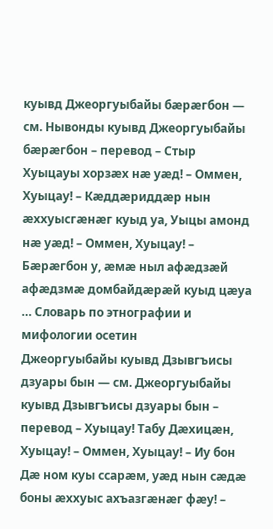куывд Джеоргуыбайы бæрæгбон — см. Нывонды куывд Джеоргуыбайы бæрæгбон – перевод – Стыр Хуыцауы хорзæх нæ уæд! – Оммен, Хуыцау! – Кæддæриддæр нын æххуысгæнæг куыд уа, Уыцы амонд нæ уæд! – Оммен, Хуыцау! – Бæрæгбон у, æмæ ныл афæдзæй афæдзмæ домбайдæрæй куыд цæуа … Словарь по этнографии и мифологии осетин
Джеоргуыбайы куывд Дзывгъисы дзуары бын — см. Джеоргуыбайы куывд Дзывгъисы дзуары бын – перевод – Хуыцау! Табу Дæхицæн, Хуыцау! – Оммен, Хуыцау! – Иу бон Дæ ном куы ссарæм, уæд нын сæдæ боны æххуыс ахъазгæнæг фæу! –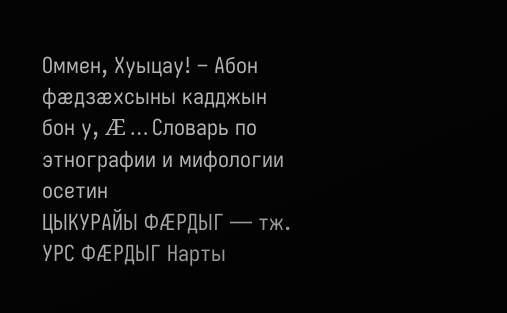Оммен, Хуыцау! – Абон фæдзæхсыны кадджын бон у, Æ … Словарь по этнографии и мифологии осетин
ЦЫКУРАЙЫ ФÆРДЫГ — тж. УРС ФÆРДЫГ Нарты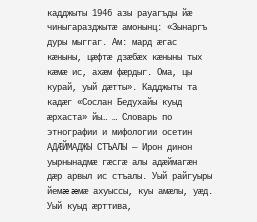кадджыты 1946 азы рауагъды йæ чиныгаразджытæ амонынц: «Зынаргъ дуры мыггаг. Ам: мард æгас кæныны, цæфтæ дзæбæх кæныны тых кæмæ ис, ахæм фæрдыг. Ома, цы курай, уый дæтты». Кадджыты та кадæг «Сослан Бедухайы куыд æрхаста» йы… … Словарь по этнографии и мифологии осетин
АДÆЙМАДЖЫ СТЪАЛЫ — Ирон динон уырнынадмæ гæсгæ алы адæймагæн дæр арвыл ис стъалы. Уый райгуыры йемæ æмæ ахуыссы, куы амæлы, уæд. Уый куыд æрттива,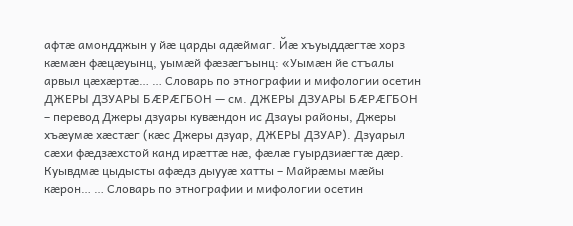афтæ амондджын у йæ царды адæймаг. Йæ хъуыддæгтæ хорз кæмæн фæцæуынц, уымæй фæзæгъынц: «Уымæн йе стъалы арвыл цæхæртæ… … Словарь по этнографии и мифологии осетин
ДЖЕРЫ ДЗУАРЫ БÆРÆГБОН — см. ДЖЕРЫ ДЗУАРЫ БÆРÆГБОН – перевод Джеры дзуары кувæндон ис Дзауы районы, Джеры хъæумæ хæстæг (кæс Джеры дзуар, ДЖЕРЫ ДЗУАР). Дзуарыл сæхи фæдзæхстой канд ирæттæ нæ, фæлæ гуырдзиæгтæ дæр. Куывдмæ цыдысты афæдз дыууæ хатты – Майрæмы мæйы кæрон… … Словарь по этнографии и мифологии осетин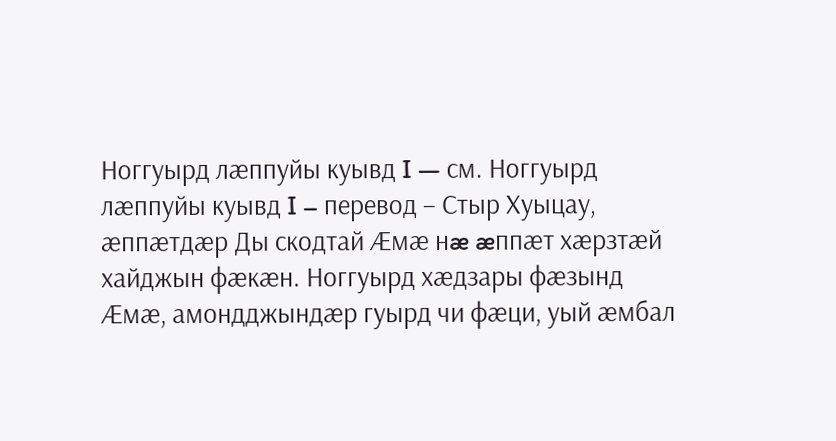Ноггуырд лæппуйы куывд I — см. Ноггуырд лæппуйы куывд I – перевод – Стыр Хуыцау, æппæтдæр Ды скодтай Æмæ нæ æппæт хæрзтæй хайджын фæкæн. Ноггуырд хæдзары фæзынд Æмæ, амондджындæр гуырд чи фæци, уый æмбал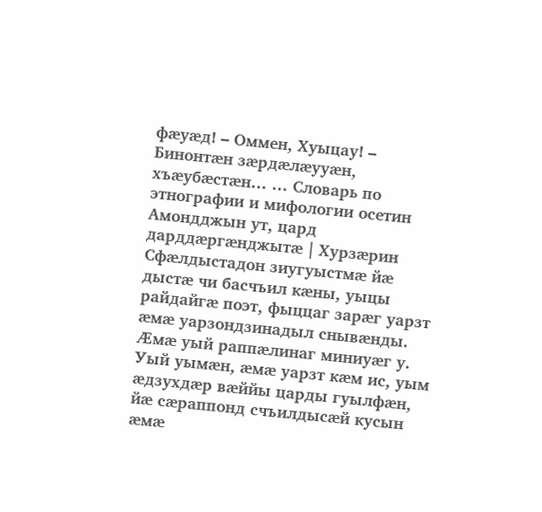фæуæд! – Оммен, Хуыцау! – Бинонтæн зæрдæлæууæн, хъæубæстæн… … Словарь по этнографии и мифологии осетин
Амондджын ут, цард дарддæргæнджытæ | Хурзæрин
Сфæлдыстадон зиугуыстмæ йæ дыстæ чи басчъил кæны, уыцы райдайгæ поэт, фыццаг зарæг уарзт æмæ уарзондзинадыл снывæнды. Æмæ уый раппæлинаг миниуæг у. Уый уымæн, æмæ уарзт кæм ис, уым æдзухдæр вæййы царды гуылфæн, йæ сæраппонд счъилдысæй кусын æмæ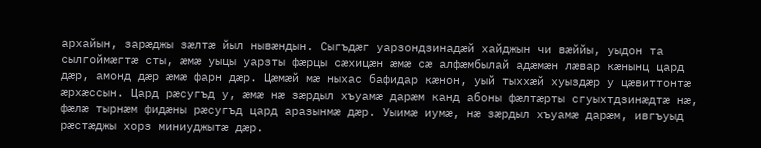архайын, зарæджы зæлтæ йыл нывæндын. Сыгъдæг уарзондзинадæй хайджын чи вæййы, уыдон та сылгоймæгтæ сты, æмæ уыцы уарзты фæрцы сæхицæн æмæ сæ алфæмбылай адæмæн лæвар кæнынц цард дæр, амонд дæр æмæ фарн дæр. Цæмæй мæ ныхас бафидар кæнон, уый тыххæй хуыздæр у цæвиттонтæ æрхæссын. Цард рæсугъд у, æмæ нæ зæрдыл хъуамæ дарæм канд абоны фæлтæрты сгуыхтдзинæдтæ нæ, фæлæ тырнæм фидæны рæсугъд цард аразынмæ дæр. Уыимæ иумæ, нæ зæрдыл хъуамæ дарæм, ивгъуыд рæстæджы хорз миниуджытæ дæр.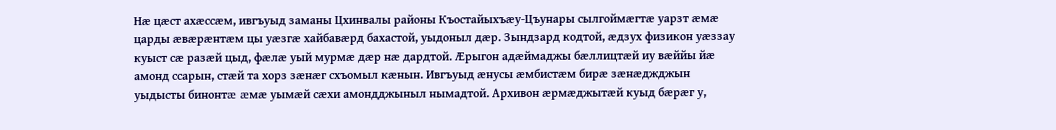Нæ цæст ахæссæм, ивгъуыд заманы Цхинвалы районы Къостайыхъæу-Цъунары сылгоймæгтæ уарзт æмæ царды æвæрæнтæм цы уæзгæ хайбавæрд бахастой, уыдоныл дæр. Зындзард кодтой, æдзух физикон уæззау куыст сæ разæй цыд, фæлæ уый мурмæ дæр нæ дардтой. Æрыгон адæймаджы бæллицтæй иу вæййы йæ амонд ссарын, стæй та хорз зæнæг схъомыл кæнын. Ивгъуыд æнусы æмбистæм бирæ зæнæджджын уыдысты бинонтæ æмæ уымæй сæхи амондджыныл нымадтой. Архивон æрмæджытæй куыд бæрæг у,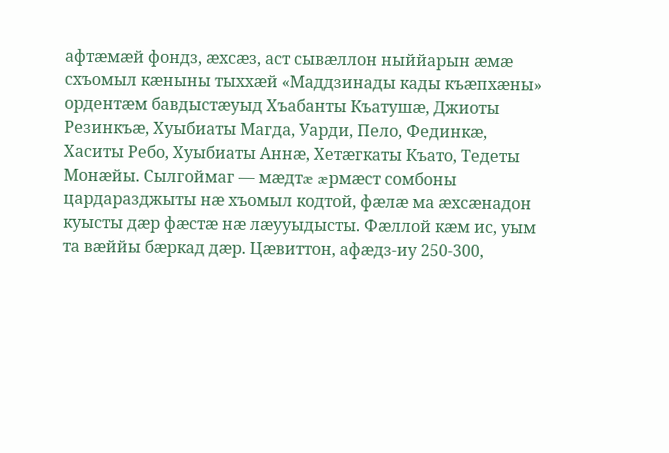афтæмæй фондз, æхсæз, аст сывæллон ныййарын æмæ схъомыл кæныны тыххæй «Маддзинады кады къæпхæны» ордентæм бавдыстæуыд Хъабанты Къатушæ, Джиоты Резинкъæ, Хуыбиаты Магда, Уарди, Пело, Фединкæ, Хаситы Ребо, Хуыбиаты Аннæ, Хетæгкаты Къато, Тедеты Монæйы. Сылгоймаг — мæдтæ æрмæст сомбоны цардаразджыты нæ хъомыл кодтой, фæлæ ма æхсæнадон куысты дæр фæстæ нæ лæууыдысты. Фæллой кæм ис, уым та вæййы бæркад дæр. Цæвиттон, афæдз-иу 250-300,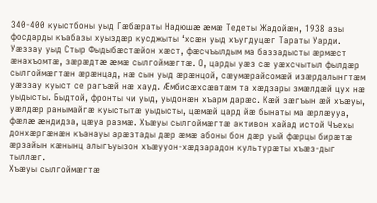340-400 куыстбоны уыд Гæбæраты Надюшæ æмæ Тедеты Жадойæн, 1938 азы фосдарды къабазы хуыздæр кусджыты ‘хсæн уыд хъугдуцæг Тараты Уарди. Уæззау уыд Стыр Фыдыбæстæйон хæст, фæсчъылдым ма баззадысты æрмæст æнахъомтæ, зæрæдтæ æмæ сылгоймæгтæ. О, царды уæз сæ уæхсчытыл фылдæр сылгоймæгтæн æрæнцад, нæ сын уыд æрæнцой, сæумæрайсомæй изæрдалынгтæм уæззау куыст се рагъæй нæ хауд. Æмбисæхсæвтæм та хæдзары змæлдæй цух нæ уыдысты. Быдтой, фронты чи уыд, уыдонæн хъарм дарæс. Кæй зæгъын æй хъæуы, уæлдæр ранымайгæ куыстытæ уыдысты, цæмæй цард йæ бынаты ма æрлæууа, фæлæ æндидза, цæуа размæ. Хъæуы сылгоймæгтæ активон хайад истой Чъехы донхæргæнæн къанауы арæзтады дæр æмæ абоны бон дæр уый фæрцы бирæтæ æрзайын кæнынц алыгъуызон хъæууон-хæдзарадон культурæты хъæз-дыг тыллæг.
Хъæуы сылгоймæгтæ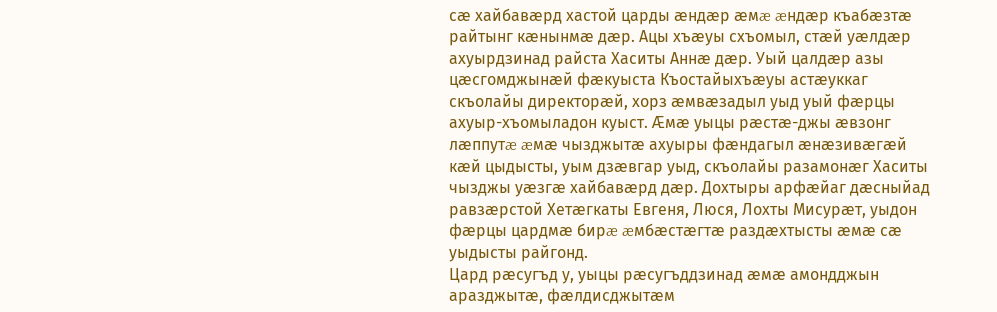сæ хайбавæрд хастой царды æндæр æмæ æндæр къабæзтæ райтынг кæнынмæ дæр. Ацы хъæуы схъомыл, стæй уæлдæр ахуырдзинад райста Хаситы Аннæ дæр. Уый цалдæр азы цæсгомджынæй фæкуыста Къостайыхъæуы астæуккаг скъолайы директорæй, хорз æмвæзадыл уыд уый фæрцы ахуыр-хъомыладон куыст. Æмæ уыцы рæстæ-джы æвзонг лæппутæ æмæ чызджытæ ахуыры фæндагыл æнæзивæгæй кæй цыдысты, уым дзæвгар уыд, скъолайы разамонæг Хаситы чызджы уæзгæ хайбавæрд дæр. Дохтыры арфæйаг дæсныйад равзæрстой Хетæгкаты Евгеня, Люся, Лохты Мисурæт, уыдон фæрцы цардмæ бирæ æмбæстæгтæ раздæхтысты æмæ сæ уыдысты райгонд.
Цард рæсугъд у, уыцы рæсугъддзинад æмæ амондджын аразджытæ, фæлдисджытæм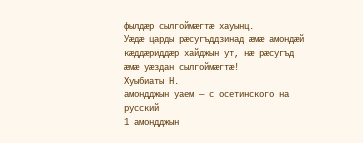фылдæр сылгоймæгтæ хауынц.
Уæдæ царды рæсугъддзинад æмæ амондæй кæддæриддæр хайджын ут, нæ рæсугъд æмæ уæздан сылгоймæгтæ!
Хуыбиаты Н.
амондджын уаем — с осетинского на русский
1 амондджын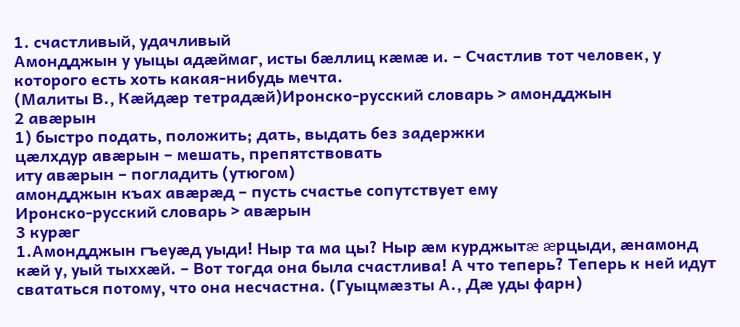1. счастливый, удачливый
Амондджын у уыцы адæймаг, исты бæллиц кæмæ и. – Счастлив тот человек, у которого есть хоть какая-нибудь мечта.
(Малиты В., Кæйдæр тетрадæй)Иронско-русский словарь > амондджын
2 авæрын
1) быстро подать, положить; дать, выдать без задержки
цæлхдур авæрын – мешать, препятствовать
иту авæрын – погладить (утюгом)
амондджын къах авæрæд – пусть счастье сопутствует ему
Иронско-русский словарь > авæрын
3 курæг
1.Амондджын гъеуæд уыди! Ныр та ма цы? Ныр æм курджытæ æрцыди, æнамонд кæй у, уый тыххæй. – Вот тогда она была счастлива! А что теперь? Теперь к ней идут свататься потому, что она несчастна. (Гуыцмæзты А., Дæ уды фарн)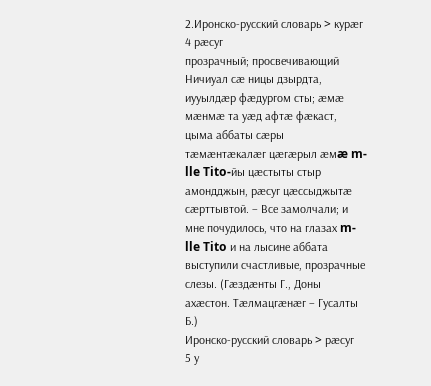2.Иронско-русский словарь > курæг
4 рæсуг
прозрачный; просвечивающий
Ничиуал сæ ницы дзырдта, иууылдæр фæдургом сты; æмæ мæнмæ та уæд афтæ фæкаст, цыма аббаты сæры тæмæнтæкалæг цæгæрыл æмæ m-lle Tito-йы цæстыты стыр амондджын, рæсуг цæссыджытæ сæрттывтой. – Все замолчали; и мне почудилось, что на глазах m-lle Tito и на лысине аббата выступили счастливые, прозрачные слезы. (Гæздæнты Г., Доны ахæстон. Тæлмацгæнæг – Гусалты Б.)
Иронско-русский словарь > рæсуг
5 у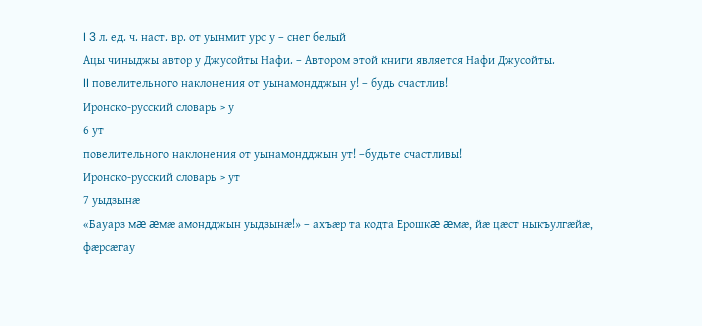I 3 л. ед. ч. наст. вр. от уынмит урс у – снег белый
Ацы чиныджы автор у Джусойты Нафи. – Автором этой книги является Нафи Джусойты.
II повелительного наклонения от уынамондджын у! – будь счастлив!
Иронско-русский словарь > у
6 ут
повелительного наклонения от уынамондджын ут! –будьте счастливы!
Иронско-русский словарь > ут
7 уыдзынæ
«Бауарз мæ æмæ амондджын уыдзынæ!» – ахъæр та кодта Ерошкæ æмæ, йæ цæст ныкъулгæйæ, фæрсæгау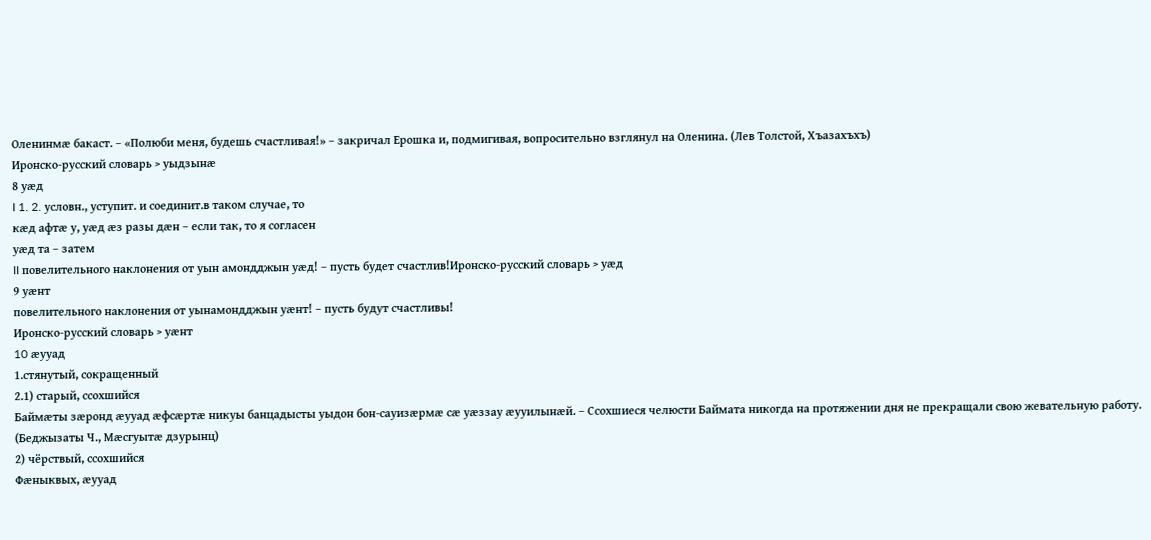Оленинмæ бакаст. – «Полюби меня, будешь счастливая!» – закричал Ерошка и, подмигивая, вопросительно взглянул на Оленина. (Лев Толстой, Хъазахъхъ)
Иронско-русский словарь > уыдзынæ
8 уæд
I 1. 2. условн., уступит. и соединит.в таком случае, то
кæд афтæ у, уæд æз разы дæн – если так, то я согласен
уæд та – затем
II повелительного наклонения от уын амондджын уæд! – пусть будет счастлив!Иронско-русский словарь > уæд
9 уæнт
повелительного наклонения от уынамондджын уæнт! – пусть будут счастливы!
Иронско-русский словарь > уæнт
10 æууад
1.стянутый, сокращенный
2.1) старый, ссохшийся
Баймæты зæронд æууад æфсæртæ никуы банцадысты уыдон бон-сауизæрмæ сæ уæззау æууилынæй. – Ссохшиеся челюсти Баймата никогда на протяжении дня не прекращали свою жевательную работу. (Беджызаты Ч., Мæсгуытæ дзурынц)
2) чёрствый, ссохшийся
Фæныквых, æууад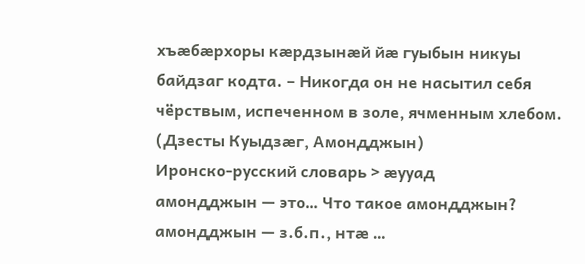хъæбæрхоры кæрдзынæй йæ гуыбын никуы байдзаг кодта. – Никогда он не насытил себя чёрствым, испеченном в золе, ячменным хлебом. (Дзесты Куыдзæг, Амондджын)
Иронско-русский словарь > æууад
амондджын — это… Что такое амондджын?
амондджын — з.б.п., нтæ …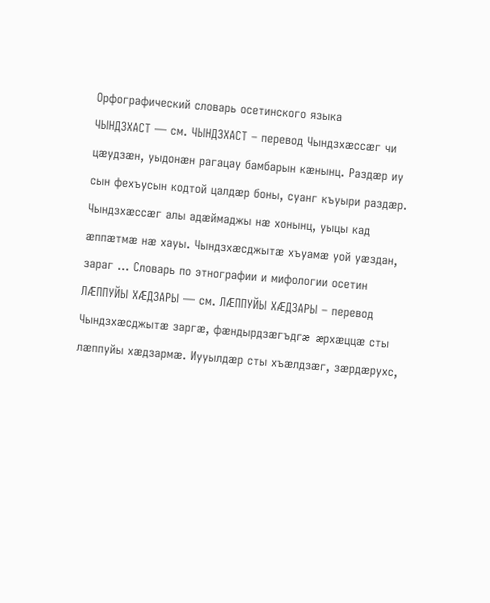Орфографический словарь осетинского языка
ЧЫНДЗХАСТ — см. ЧЫНДЗХАСТ – перевод Чындзхæссæг чи цæудзæн, уыдонæн рагацау бамбарын кæнынц. Раздæр иу сын фехъусын кодтой цалдæр боны, суанг къуыри раздæр. Чындзхæссæг алы адæймаджы нæ хонынц, уыцы кад æппæтмæ нæ хауы. Чындзхæсджытæ хъуамæ уой уæздан, зараг … Словарь по этнографии и мифологии осетин
ЛÆППУЙЫ ХÆДЗАРЫ — см. ЛÆППУЙЫ ХÆДЗАРЫ – перевод Чындзхæсджытæ заргæ, фæндырдзæгъдгæ æрхæццæ сты лæппуйы хæдзармæ. Иууылдæр сты хъæлдзæг, зæрдæрухс,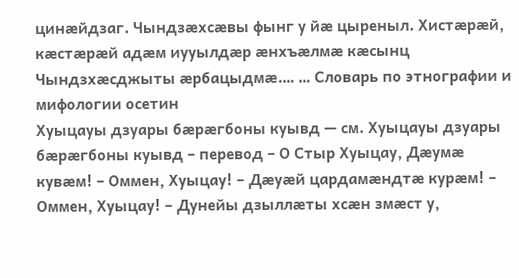цинæйдзаг. Чындзæхсæвы фынг у йæ цыреныл. Хистæрæй, кæстæрæй адæм иууылдæр æнхъæлмæ кæсынц Чындзхæсджыты æрбацыдмæ.… … Словарь по этнографии и мифологии осетин
Хуыцауы дзуары бæрæгбоны куывд — см. Хуыцауы дзуары бæрæгбоны куывд – перевод – О Стыр Хуыцау, Дæумæ кувæм! – Оммен, Хуыцау! – Дæуæй цардамæндтæ курæм! – Оммен, Хуыцау! – Дунейы дзыллæты хсæн змæст у,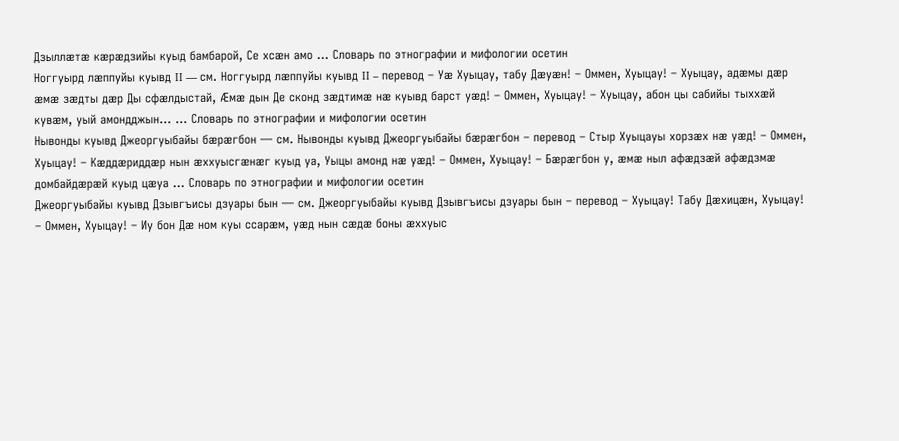Дзыллæтæ кæрæдзийы куыд бамбарой, Се хсæн амо … Словарь по этнографии и мифологии осетин
Ноггуырд лæппуйы куывд II — см. Ноггуырд лæппуйы куывд II – перевод – Уæ Хуыцау, табу Дæуæн! – Оммен, Хуыцау! – Хуыцау, адæмы дæр æмæ зæдты дæр Ды сфæлдыстай, Æмæ дын Де сконд зæдтимæ нæ куывд барст уæд! – Оммен, Хуыцау! – Хуыцау, абон цы сабийы тыххæй кувæм, уый амондджын… … Словарь по этнографии и мифологии осетин
Нывонды куывд Джеоргуыбайы бæрæгбон — см. Нывонды куывд Джеоргуыбайы бæрæгбон – перевод – Стыр Хуыцауы хорзæх нæ уæд! – Оммен, Хуыцау! – Кæддæриддæр нын æххуысгæнæг куыд уа, Уыцы амонд нæ уæд! – Оммен, Хуыцау! – Бæрæгбон у, æмæ ныл афæдзæй афæдзмæ домбайдæрæй куыд цæуа … Словарь по этнографии и мифологии осетин
Джеоргуыбайы куывд Дзывгъисы дзуары бын — см. Джеоргуыбайы куывд Дзывгъисы дзуары бын – перевод – Хуыцау! Табу Дæхицæн, Хуыцау! – Оммен, Хуыцау! – Иу бон Дæ ном куы ссарæм, уæд нын сæдæ боны æххуыс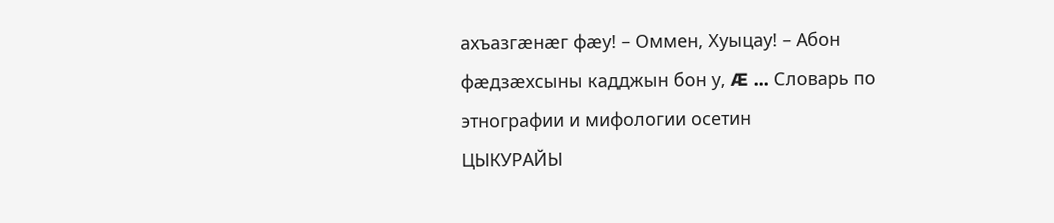ахъазгæнæг фæу! – Оммен, Хуыцау! – Абон фæдзæхсыны кадджын бон у, Æ … Словарь по этнографии и мифологии осетин
ЦЫКУРАЙЫ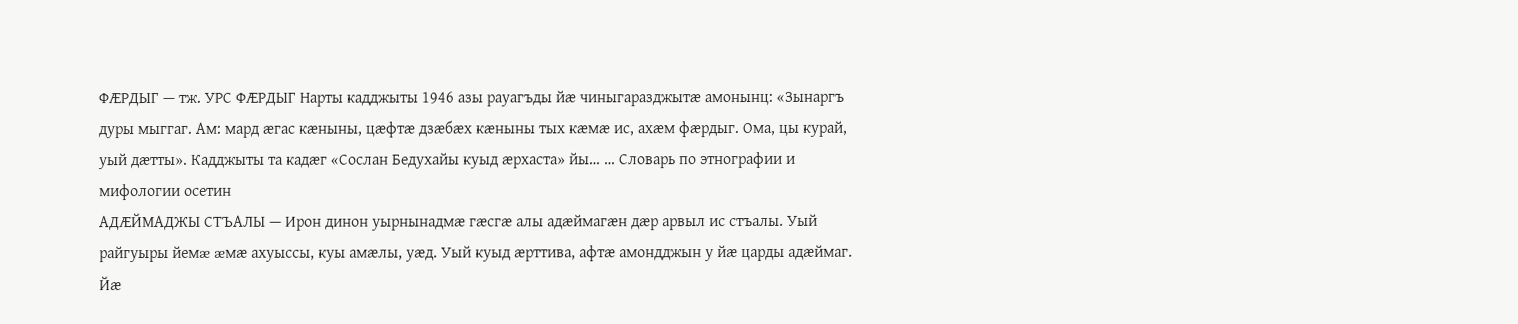ФÆРДЫГ — тж. УРС ФÆРДЫГ Нарты кадджыты 1946 азы рауагъды йæ чиныгаразджытæ амонынц: «Зынаргъ дуры мыггаг. Ам: мард æгас кæныны, цæфтæ дзæбæх кæныны тых кæмæ ис, ахæм фæрдыг. Ома, цы курай, уый дæтты». Кадджыты та кадæг «Сослан Бедухайы куыд æрхаста» йы… … Словарь по этнографии и мифологии осетин
АДÆЙМАДЖЫ СТЪАЛЫ — Ирон динон уырнынадмæ гæсгæ алы адæймагæн дæр арвыл ис стъалы. Уый райгуыры йемæ æмæ ахуыссы, куы амæлы, уæд. Уый куыд æрттива, афтæ амондджын у йæ царды адæймаг. Йæ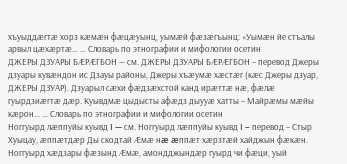хъуыддæгтæ хорз кæмæн фæцæуынц, уымæй фæзæгъынц: «Уымæн йе стъалы арвыл цæхæртæ… … Словарь по этнографии и мифологии осетин
ДЖЕРЫ ДЗУАРЫ БÆРÆГБОН — см. ДЖЕРЫ ДЗУАРЫ БÆРÆГБОН – перевод Джеры дзуары кувæндон ис Дзауы районы, Джеры хъæумæ хæстæг (кæс Джеры дзуар, ДЖЕРЫ ДЗУАР). Дзуарыл сæхи фæдзæхстой канд ирæттæ нæ, фæлæ гуырдзиæгтæ дæр. Куывдмæ цыдысты афæдз дыууæ хатты – Майрæмы мæйы кæрон… … Словарь по этнографии и мифологии осетин
Ноггуырд лæппуйы куывд I — см. Ноггуырд лæппуйы куывд I – перевод – Стыр Хуыцау, æппæтдæр Ды скодтай Æмæ нæ æппæт хæрзтæй хайджын фæкæн. Ноггуырд хæдзары фæзынд Æмæ, амондджындæр гуырд чи фæци, уый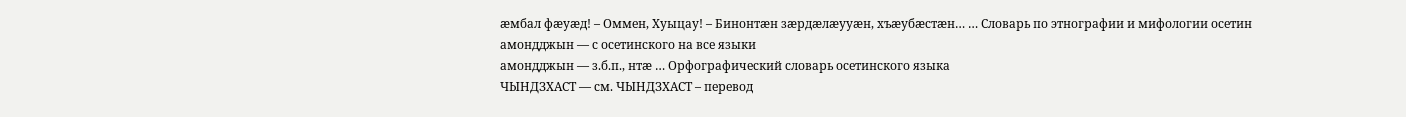æмбал фæуæд! – Оммен, Хуыцау! – Бинонтæн зæрдæлæууæн, хъæубæстæн… … Словарь по этнографии и мифологии осетин
амондджын — с осетинского на все языки
амондджын — з.б.п., нтæ … Орфографический словарь осетинского языка
ЧЫНДЗХАСТ — см. ЧЫНДЗХАСТ – перевод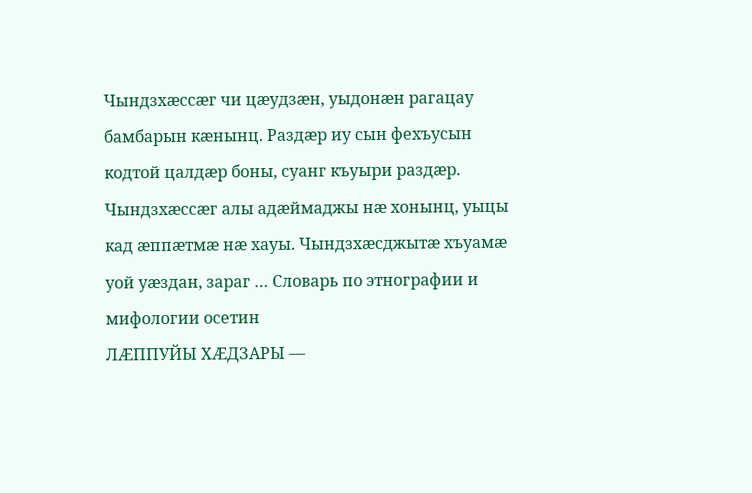Чындзхæссæг чи цæудзæн, уыдонæн рагацау бамбарын кæнынц. Раздæр иу сын фехъусын кодтой цалдæр боны, суанг къуыри раздæр. Чындзхæссæг алы адæймаджы нæ хонынц, уыцы кад æппæтмæ нæ хауы. Чындзхæсджытæ хъуамæ уой уæздан, зараг … Словарь по этнографии и мифологии осетин
ЛÆППУЙЫ ХÆДЗАРЫ —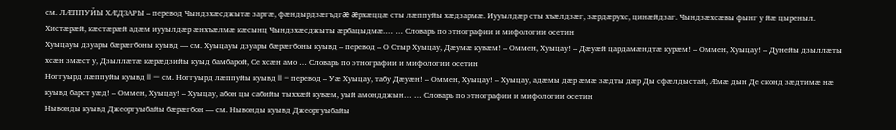см. ЛÆППУЙЫ ХÆДЗАРЫ – перевод Чындзхæсджытæ заргæ, фæндырдзæгъдгæ æрхæццæ сты лæппуйы хæдзармæ. Иууылдæр сты хъæлдзæг, зæрдæрухс, цинæйдзаг. Чындзæхсæвы фынг у йæ цыреныл. Хистæрæй, кæстæрæй адæм иууылдæр æнхъæлмæ кæсынц Чындзхæсджыты æрбацыдмæ.… … Словарь по этнографии и мифологии осетин
Хуыцауы дзуары бæрæгбоны куывд — см. Хуыцауы дзуары бæрæгбоны куывд – перевод – О Стыр Хуыцау, Дæумæ кувæм! – Оммен, Хуыцау! – Дæуæй цардамæндтæ курæм! – Оммен, Хуыцау! – Дунейы дзыллæты хсæн змæст у, Дзыллæтæ кæрæдзийы куыд бамбарой, Се хсæн амо … Словарь по этнографии и мифологии осетин
Ноггуырд лæппуйы куывд II — см. Ноггуырд лæппуйы куывд II – перевод – Уæ Хуыцау, табу Дæуæн! – Оммен, Хуыцау! – Хуыцау, адæмы дæр æмæ зæдты дæр Ды сфæлдыстай, Æмæ дын Де сконд зæдтимæ нæ куывд барст уæд! – Оммен, Хуыцау! – Хуыцау, абон цы сабийы тыххæй кувæм, уый амондджын… … Словарь по этнографии и мифологии осетин
Нывонды куывд Джеоргуыбайы бæрæгбон — см. Нывонды куывд Джеоргуыбайы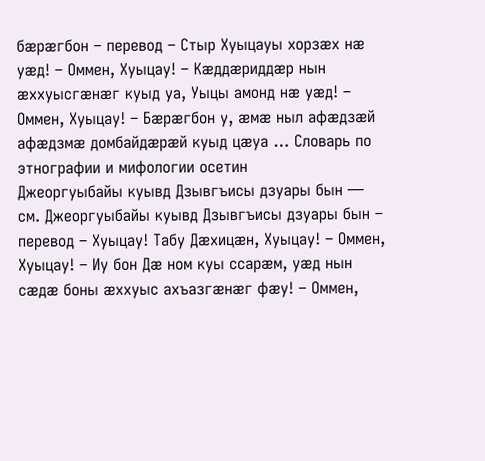бæрæгбон – перевод – Стыр Хуыцауы хорзæх нæ уæд! – Оммен, Хуыцау! – Кæддæриддæр нын æххуысгæнæг куыд уа, Уыцы амонд нæ уæд! – Оммен, Хуыцау! – Бæрæгбон у, æмæ ныл афæдзæй афæдзмæ домбайдæрæй куыд цæуа … Словарь по этнографии и мифологии осетин
Джеоргуыбайы куывд Дзывгъисы дзуары бын — см. Джеоргуыбайы куывд Дзывгъисы дзуары бын – перевод – Хуыцау! Табу Дæхицæн, Хуыцау! – Оммен, Хуыцау! – Иу бон Дæ ном куы ссарæм, уæд нын сæдæ боны æххуыс ахъазгæнæг фæу! – Оммен,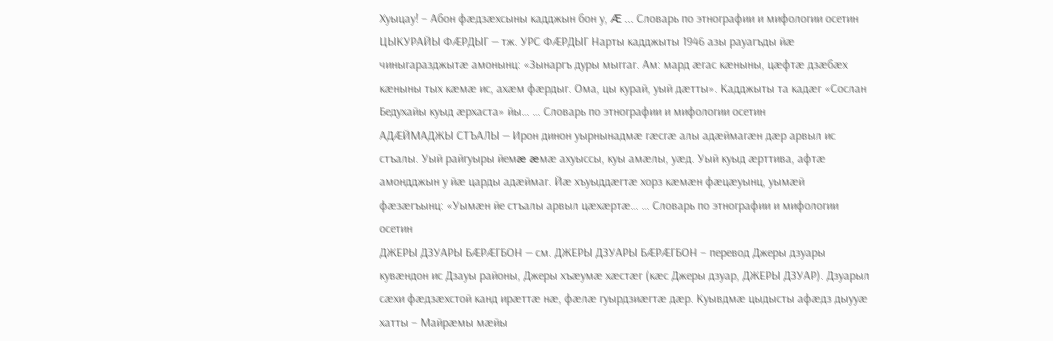Хуыцау! – Абон фæдзæхсыны кадджын бон у, Æ … Словарь по этнографии и мифологии осетин
ЦЫКУРАЙЫ ФÆРДЫГ — тж. УРС ФÆРДЫГ Нарты кадджыты 1946 азы рауагъды йæ чиныгаразджытæ амонынц: «Зынаргъ дуры мыггаг. Ам: мард æгас кæныны, цæфтæ дзæбæх кæныны тых кæмæ ис, ахæм фæрдыг. Ома, цы курай, уый дæтты». Кадджыты та кадæг «Сослан Бедухайы куыд æрхаста» йы… … Словарь по этнографии и мифологии осетин
АДÆЙМАДЖЫ СТЪАЛЫ — Ирон динон уырнынадмæ гæсгæ алы адæймагæн дæр арвыл ис стъалы. Уый райгуыры йемæ æмæ ахуыссы, куы амæлы, уæд. Уый куыд æрттива, афтæ амондджын у йæ царды адæймаг. Йæ хъуыддæгтæ хорз кæмæн фæцæуынц, уымæй фæзæгъынц: «Уымæн йе стъалы арвыл цæхæртæ… … Словарь по этнографии и мифологии осетин
ДЖЕРЫ ДЗУАРЫ БÆРÆГБОН — см. ДЖЕРЫ ДЗУАРЫ БÆРÆГБОН – перевод Джеры дзуары кувæндон ис Дзауы районы, Джеры хъæумæ хæстæг (кæс Джеры дзуар, ДЖЕРЫ ДЗУАР). Дзуарыл сæхи фæдзæхстой канд ирæттæ нæ, фæлæ гуырдзиæгтæ дæр. Куывдмæ цыдысты афæдз дыууæ хатты – Майрæмы мæйы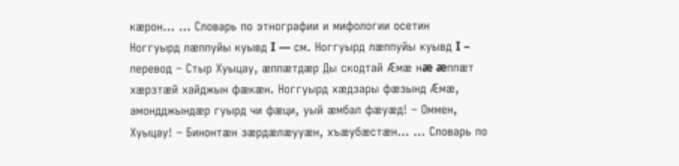кæрон… … Словарь по этнографии и мифологии осетин
Ноггуырд лæппуйы куывд I — см. Ноггуырд лæппуйы куывд I – перевод – Стыр Хуыцау, æппæтдæр Ды скодтай Æмæ нæ æппæт хæрзтæй хайджын фæкæн. Ноггуырд хæдзары фæзынд Æмæ, амондджындæр гуырд чи фæци, уый æмбал фæуæд! – Оммен, Хуыцау! – Бинонтæн зæрдæлæууæн, хъæубæстæн… … Словарь по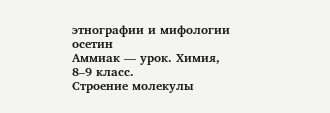этнографии и мифологии осетин
Аммиак — урок. Химия, 8–9 класс.
Строение молекулы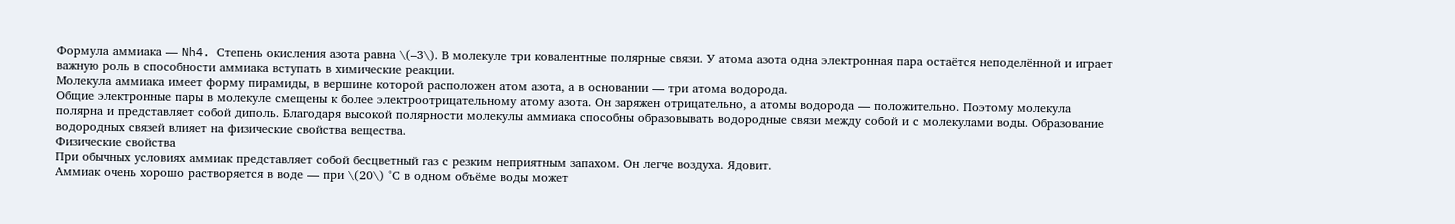Формула аммиака — Nh4. Степень окисления азота равна \(–3\). В молекуле три ковалентные полярные связи. У атома азота одна электронная пара остаётся неподелённой и играет важную роль в способности аммиака вступать в химические реакции.
Молекула аммиака имеет форму пирамиды, в вершине которой расположен атом азота, а в основании — три атома водорода.
Общие электронные пары в молекуле смещены к более электроотрицательному атому азота. Он заряжен отрицательно, а атомы водорода — положительно. Поэтому молекула полярна и представляет собой диполь. Благодаря высокой полярности молекулы аммиака способны образовывать водородные связи между собой и с молекулами воды. Образование водородных связей влияет на физические свойства вещества.
Физические свойства
При обычных условиях аммиак представляет собой бесцветный газ с резким неприятным запахом. Он легче воздуха. Ядовит.
Аммиак очень хорошо растворяется в воде — при \(20\) °С в одном объёме воды может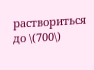раствориться до \(700\)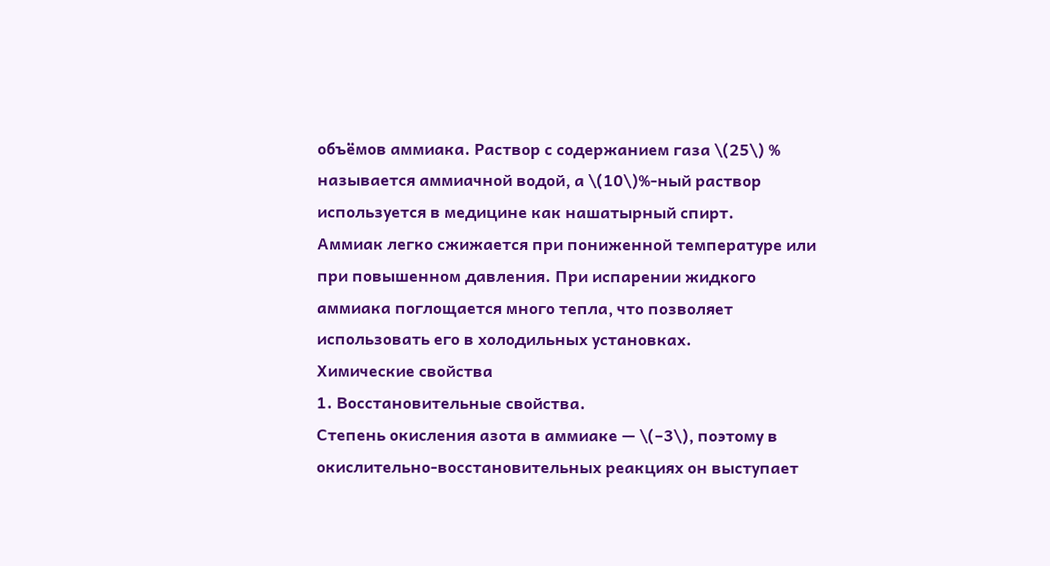объёмов аммиака. Раствор с содержанием газа \(25\) % называется аммиачной водой, а \(10\)%-ный раствор используется в медицине как нашатырный спирт.
Аммиак легко сжижается при пониженной температуре или при повышенном давления. При испарении жидкого аммиака поглощается много тепла, что позволяет использовать его в холодильных установках.
Химические свойства
1. Восстановительные свойства.
Степень окисления азота в аммиаке — \(–3\), поэтому в окислительно-восстановительных реакциях он выступает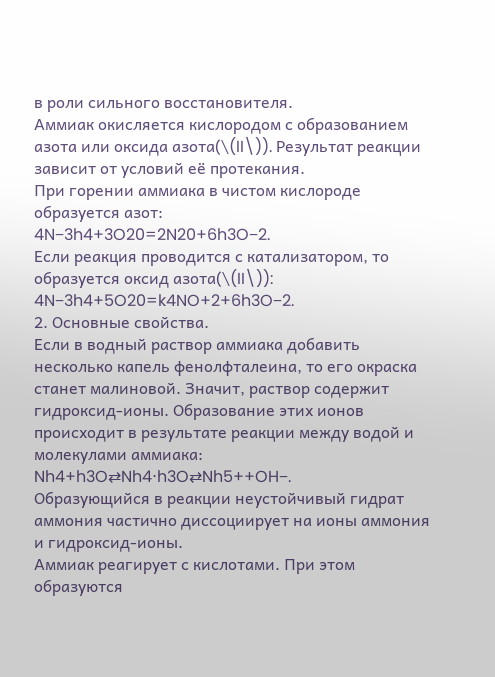в роли сильного восстановителя.
Аммиак окисляется кислородом с образованием азота или оксида азота(\(II\)). Результат реакции зависит от условий её протекания.
При горении аммиака в чистом кислороде образуется азот:
4N−3h4+3O20=2N20+6h3O−2.
Если реакция проводится с катализатором, то образуется оксид азота(\(II\)):
4N−3h4+5O20=k4NO+2+6h3O−2.
2. Основные свойства.
Если в водный раствор аммиака добавить несколько капель фенолфталеина, то его окраска станет малиновой. Значит, раствор содержит гидроксид-ионы. Образование этих ионов происходит в результате реакции между водой и молекулами аммиака:
Nh4+h3O⇄Nh4⋅h3O⇄Nh5++OH−.
Образующийся в реакции неустойчивый гидрат аммония частично диссоциирует на ионы аммония и гидроксид-ионы.
Аммиак реагирует с кислотами. При этом образуются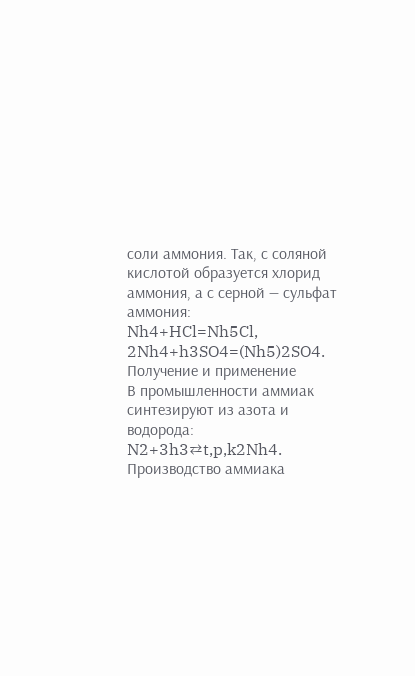соли аммония. Так, с соляной кислотой образуется хлорид аммония, а с серной — сульфат аммония:
Nh4+HCl=Nh5Cl,
2Nh4+h3SO4=(Nh5)2SO4.
Получение и применение
В промышленности аммиак синтезируют из азота и водорода:
N2+3h3⇄t,p,k2Nh4.
Производство аммиака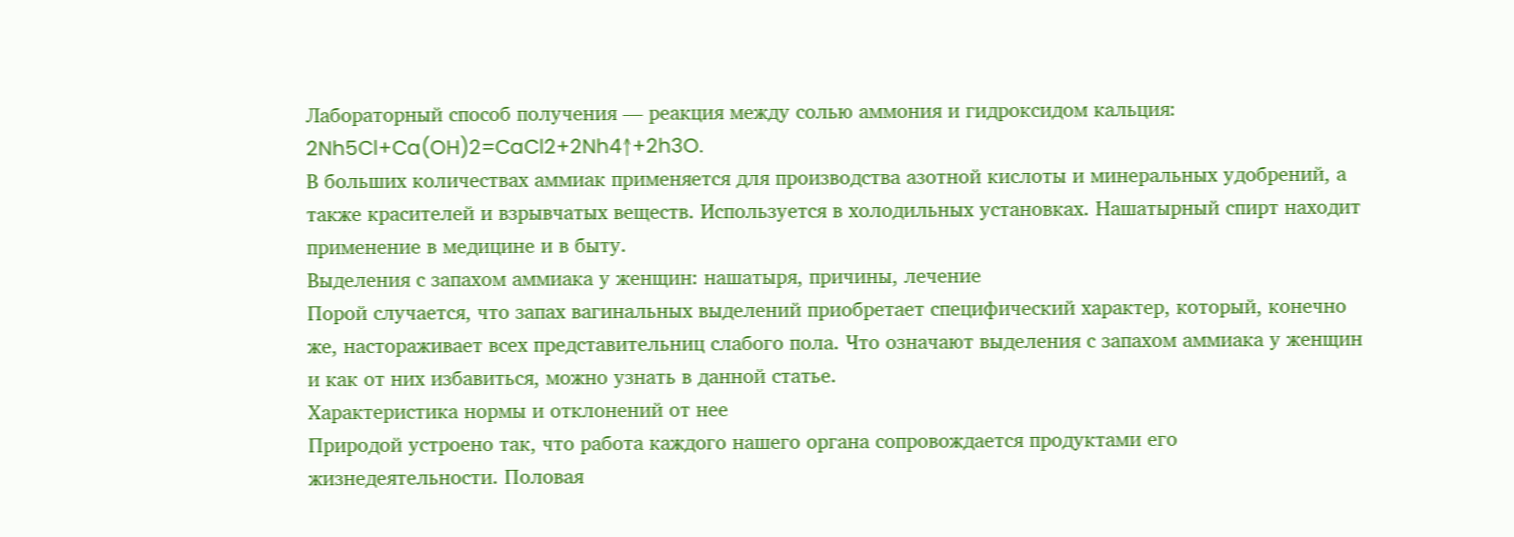Лабораторный способ получения — реакция между солью аммония и гидроксидом кальция:
2Nh5Cl+Ca(OH)2=CaCl2+2Nh4↑+2h3O.
В больших количествах аммиак применяется для производства азотной кислоты и минеральных удобрений, а также красителей и взрывчатых веществ. Используется в холодильных установках. Нашатырный спирт находит применение в медицине и в быту.
Выделения с запахом аммиака у женщин: нашатыря, причины, лечение
Порой случается, что запах вагинальных выделений приобретает специфический характер, который, конечно же, настораживает всех представительниц слабого пола. Что означают выделения с запахом аммиака у женщин и как от них избавиться, можно узнать в данной статье.
Характеристика нормы и отклонений от нее
Природой устроено так, что работа каждого нашего органа сопровождается продуктами его жизнедеятельности. Половая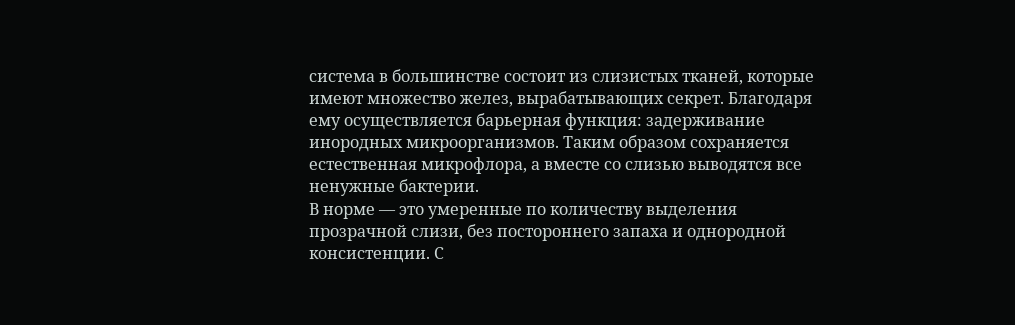система в большинстве состоит из слизистых тканей, которые имеют множество желез, вырабатывающих секрет. Благодаря ему осуществляется барьерная функция: задерживание инородных микроорганизмов. Таким образом сохраняется естественная микрофлора, а вместе со слизью выводятся все ненужные бактерии.
В норме — это умеренные по количеству выделения прозрачной слизи, без постороннего запаха и однородной консистенции. С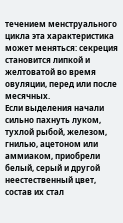течением менструального цикла эта характеристика может меняться: секреция становится липкой и желтоватой во время овуляции, перед или после месячных.
Если выделения начали сильно пахнуть луком, тухлой рыбой, железом, гнилью, ацетоном или аммиаком, приобрели белый, серый и другой неестественный цвет, состав их стал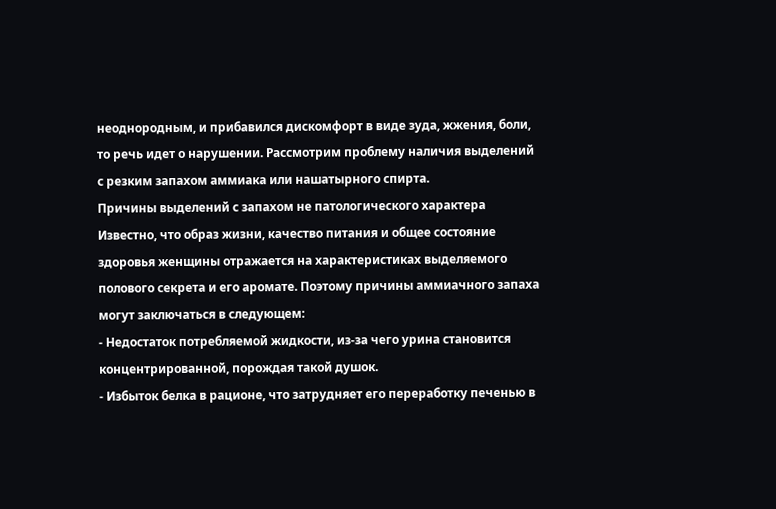неоднородным, и прибавился дискомфорт в виде зуда, жжения, боли, то речь идет о нарушении. Рассмотрим проблему наличия выделений с резким запахом аммиака или нашатырного спирта.
Причины выделений с запахом не патологического характера
Известно, что образ жизни, качество питания и общее состояние здоровья женщины отражается на характеристиках выделяемого полового секрета и его аромате. Поэтому причины аммиачного запаха могут заключаться в следующем:
- Недостаток потребляемой жидкости, из-за чего урина становится концентрированной, порождая такой душок.
- Избыток белка в рационе, что затрудняет его переработку печенью в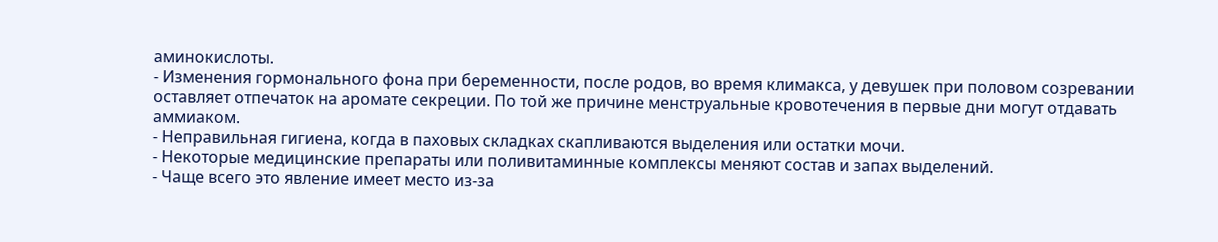аминокислоты.
- Изменения гормонального фона при беременности, после родов, во время климакса, у девушек при половом созревании оставляет отпечаток на аромате секреции. По той же причине менструальные кровотечения в первые дни могут отдавать аммиаком.
- Неправильная гигиена, когда в паховых складках скапливаются выделения или остатки мочи.
- Некоторые медицинские препараты или поливитаминные комплексы меняют состав и запах выделений.
- Чаще всего это явление имеет место из-за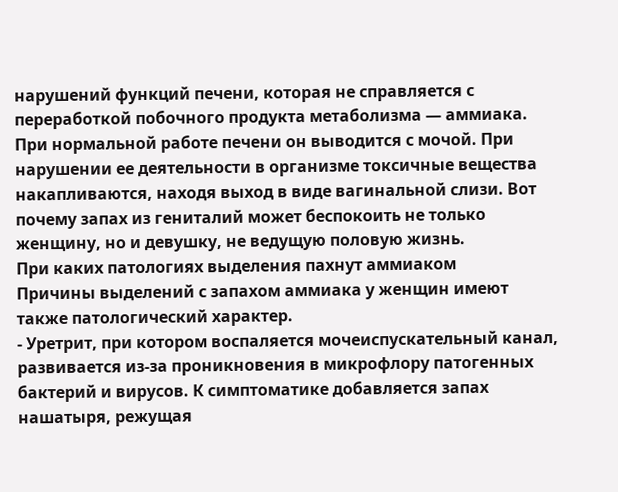нарушений функций печени, которая не справляется с переработкой побочного продукта метаболизма — аммиака. При нормальной работе печени он выводится с мочой. При нарушении ее деятельности в организме токсичные вещества накапливаются, находя выход в виде вагинальной слизи. Вот почему запах из гениталий может беспокоить не только женщину, но и девушку, не ведущую половую жизнь.
При каких патологиях выделения пахнут аммиаком
Причины выделений с запахом аммиака у женщин имеют также патологический характер.
- Уретрит, при котором воспаляется мочеиспускательный канал, развивается из-за проникновения в микрофлору патогенных бактерий и вирусов. К симптоматике добавляется запах нашатыря, режущая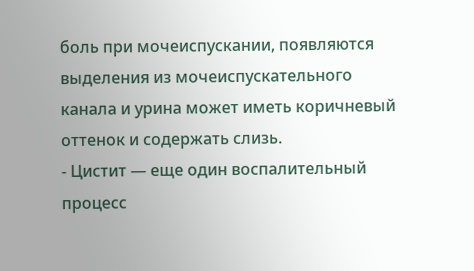боль при мочеиспускании, появляются выделения из мочеиспускательного канала и урина может иметь коричневый оттенок и содержать слизь.
- Цистит — еще один воспалительный процесс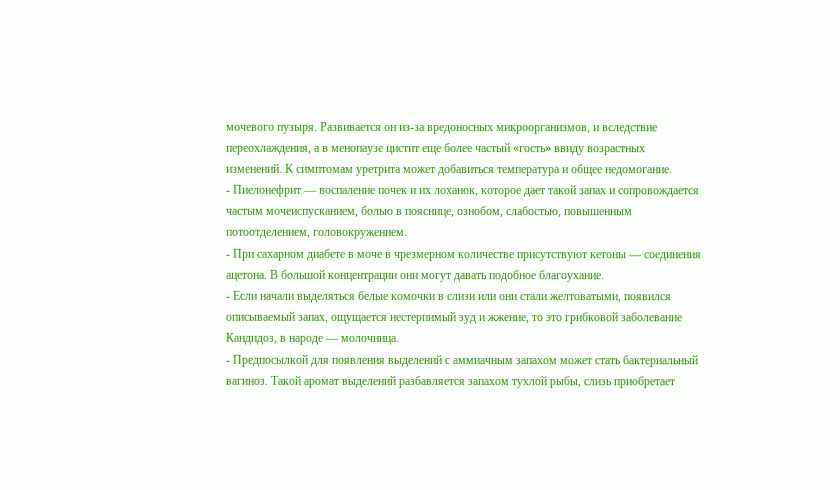мочевого пузыря. Развивается он из-за вредоносных микроорганизмов, и вследствие переохлаждения, а в менопаузе цистит еще более частый «гость» ввиду возрастных изменений. К симптомам уретрита может добавиться температура и общее недомогание.
- Пиелонефрит — воспаление почек и их лоханок, которое дает такой запах и сопровождается частым мочеиспусканием, болью в пояснице, ознобом, слабостью, повышенным потоотделением, головокружением.
- При сахарном диабете в моче в чрезмерном количестве присутствуют кетоны — соединения ацетона. В большой концентрации они могут давать подобное благоухание.
- Если начали выделяться белые комочки в слизи или они стали желтоватыми, появился описываемый запах, ощущается нестерпимый зуд и жжение, то это грибковой заболевание Кандидоз, в народе — молочница.
- Предпосылкой для появления выделений с аммиачным запахом может стать бактериальный вагиноз. Такой аромат выделений разбавляется запахом тухлой рыбы, слизь приобретает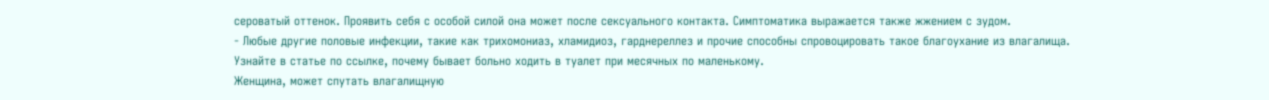сероватый оттенок. Проявить себя с особой силой она может после сексуального контакта. Симптоматика выражается также жжением с зудом.
- Любые другие половые инфекции, такие как трихомониаз, хламидиоз, гарднереллез и прочие способны спровоцировать такое благоухание из влагалища.
Узнайте в статье по ссылке, почему бывает больно ходить в туалет при месячных по маленькому.
Женщина, может спутать влагалищную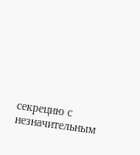секрецию с незначительным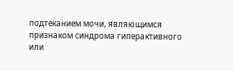подтеканием мочи, являющимся признаком синдрома гиперактивного или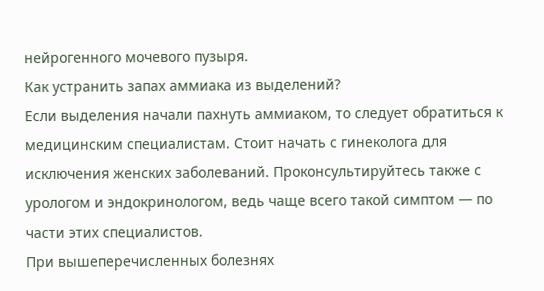нейрогенного мочевого пузыря.
Как устранить запах аммиака из выделений?
Если выделения начали пахнуть аммиаком, то следует обратиться к медицинским специалистам. Стоит начать с гинеколога для исключения женских заболеваний. Проконсультируйтесь также с урологом и эндокринологом, ведь чаще всего такой симптом — по части этих специалистов.
При вышеперечисленных болезнях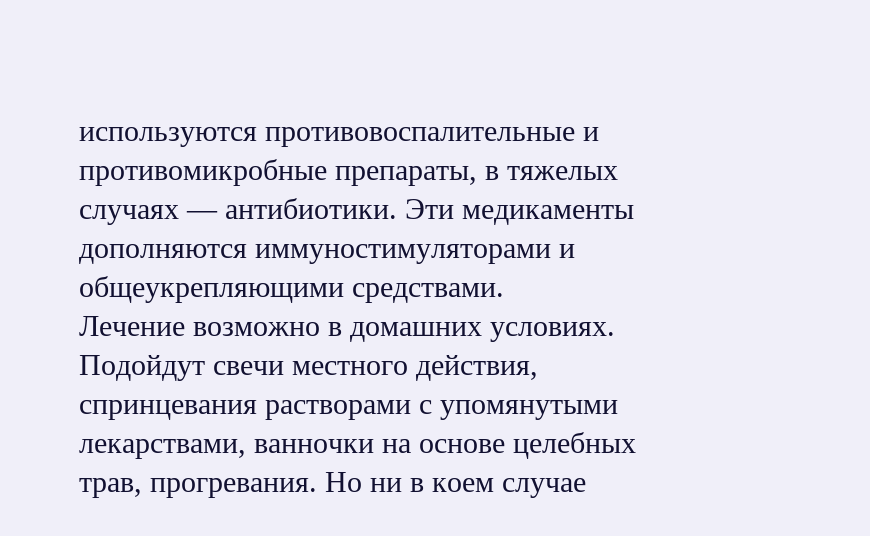используются противовоспалительные и противомикробные препараты, в тяжелых случаях — антибиотики. Эти медикаменты дополняются иммуностимуляторами и общеукрепляющими средствами.
Лечение возможно в домашних условиях. Подойдут свечи местного действия, спринцевания растворами с упомянутыми лекарствами, ванночки на основе целебных трав, прогревания. Но ни в коем случае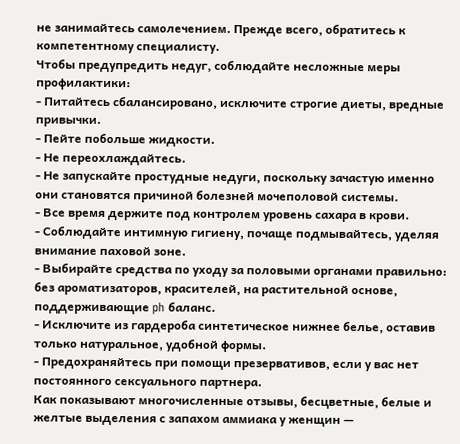не занимайтесь самолечением. Прежде всего, обратитесь к компетентному специалисту.
Чтобы предупредить недуг, соблюдайте несложные меры профилактики:
- Питайтесь сбалансировано, исключите строгие диеты, вредные привычки.
- Пейте побольше жидкости.
- Не переохлаждайтесь.
- Не запускайте простудные недуги, поскольку зачастую именно они становятся причиной болезней мочеполовой системы.
- Все время держите под контролем уровень сахара в крови.
- Соблюдайте интимную гигиену, почаще подмывайтесь, уделяя внимание паховой зоне.
- Выбирайте средства по уходу за половыми органами правильно: без ароматизаторов, красителей, на растительной основе, поддерживающие ph баланс.
- Исключите из гардероба синтетическое нижнее белье, оставив только натуральное, удобной формы.
- Предохраняйтесь при помощи презервативов, если у вас нет постоянного сексуального партнера.
Как показывают многочисленные отзывы, бесцветные, белые и желтые выделения с запахом аммиака у женщин —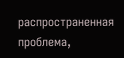распространенная проблема,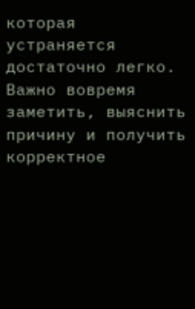которая устраняется достаточно легко. Важно вовремя заметить, выяснить причину и получить корректное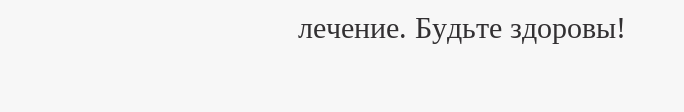лечение. Будьте здоровы!